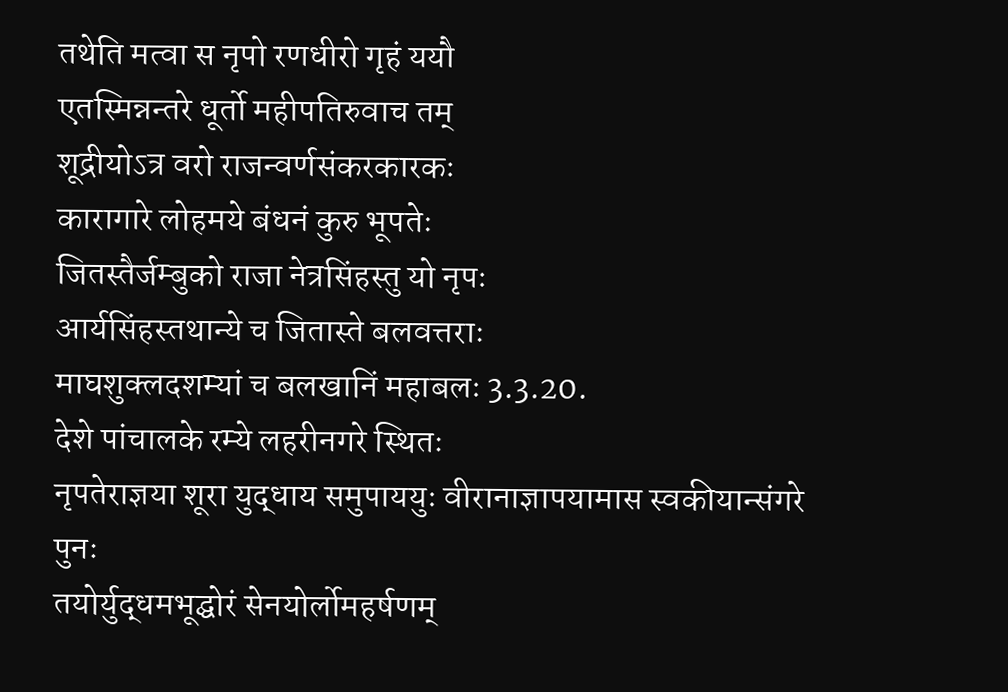तथेति मत्वा स नृपो रणधीरो गृहं ययौ
एतस्मिन्नन्तरे धूर्तो महीपतिरुवाच तम्
शूद्रीयोऽत्र वरो राजन्वर्णसंकरकारकः
कारागारे लोहमये बंधनं कुरु भूपतेः
जितस्तैर्जम्बुको राजा नेत्रसिंहस्तु यो नृपः
आर्यसिंहस्तथान्ये च जितास्ते बलवत्तराः
माघशुक्लदशम्यां च बलखानिं महाबलः 3.3.20.
देशे पांचालके रम्ये लहरीनगरे स्थितः
नृपतेराज्ञया शूरा युद्धाय समुपाययुः वीरानाज्ञापयामास स्वकीयान्संगरे पुनः
तयोर्युद्धमभूद्घोरं सेनयोर्लोमहर्षणम्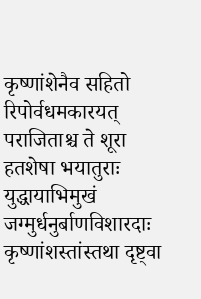कृष्णांशेनैव सहितो रिपोर्वधमकारयत्
पराजिताश्च ते शूरा हतशेषा भयातुराः युद्धायाभिमुखं जग्मुर्धनुर्बाणविशारदाः
कृष्णांशस्तांस्तथा दृष्ट्वा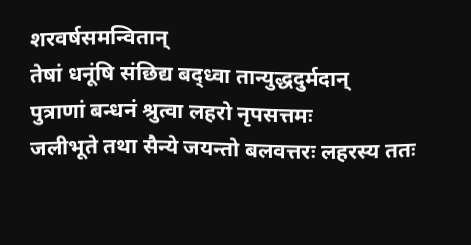शरवर्षसमन्वितान्
तेषां धनूंषि संछिद्य बद्ध्वा तान्युद्धदुर्मदान्
पुत्राणां बन्धनं श्रुत्वा लहरो नृपसत्तमः
जलीभूते तथा सैन्ये जयन्तो बलवत्तरः लहरस्य ततः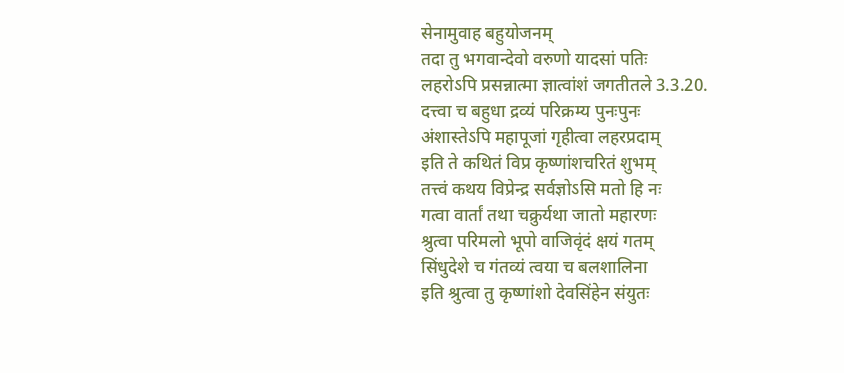सेनामुवाह बहुयोजनम्
तदा तु भगवान्देवो वरुणो यादसां पतिः
लहरोऽपि प्रसन्नात्मा ज्ञात्वांशं जगतीतले 3.3.20.
दत्त्वा च बहुधा द्रव्यं परिक्रम्य पुनःपुनः
अंशास्तेऽपि महापूजां गृहीत्वा लहरप्रदाम्
इति ते कथितं विप्र कृष्णांशचरितं शुभम्
तत्त्वं कथय विप्रेन्द्र सर्वज्ञोऽसि मतो हि नः
गत्वा वार्तां तथा चक्रुर्यथा जातो महारणः
श्रुत्वा परिमलो भूपो वाजिवृंदं क्षयं गतम्
सिंधुदेशे च गंतव्यं त्वया च बलशालिना
इति श्रुत्वा तु कृष्णांशो देवसिंहेन संयुतः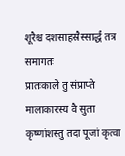शूरैश्च दशसाहस्रैस्सार्द्धं तत्र समागतः
प्रातःकाले तु संप्राप्ते मालाकारस्य वै सुता
कृष्णांशस्तु तदा पूजां कृत्वा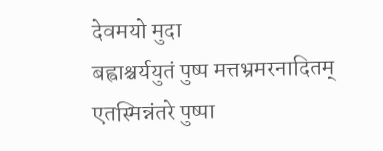देवमयो मुदा
बह्वाश्चर्ययुतं पुष्प मत्तभ्रमरनादितम्
एतस्मिन्नंतरे पुष्पा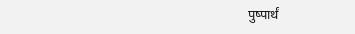पुष्पार्थं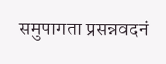समुपागता प्रसन्नवदनं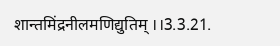शान्तमिंद्रनीलमणिद्युतिम् ।।3.3.21.